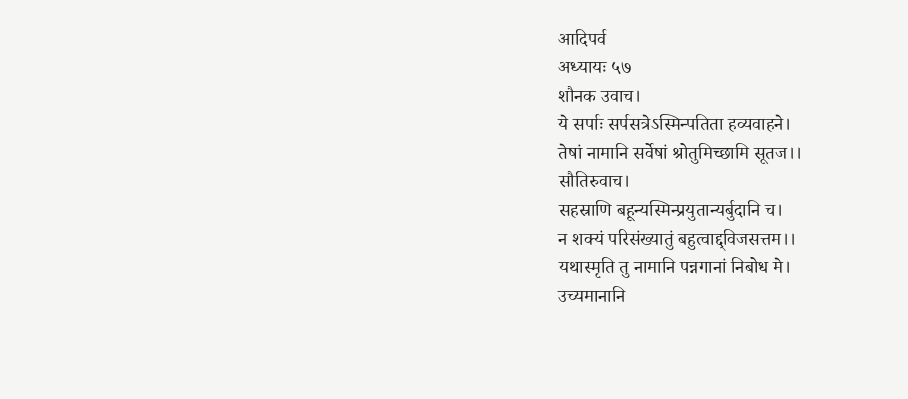आदिपर्व
अध्यायः ५७
शौनक उवाच।
ये सर्पाः सर्पसत्रेऽस्मिन्पतिता हव्यवाहने।
तेषां नामानि सर्वेषां श्रोतुमिच्छामि सूतज।।
सौतिरुवाच।
सहस्राणि बहून्यस्मिन्प्रयुतान्यर्बुदानि च।
न शक्यं परिसंख्यातुं बहुत्वाद्द्विजसत्तम।।
यथास्मृति तु नामानि पन्नगानां निबोध मे।
उच्यमानानि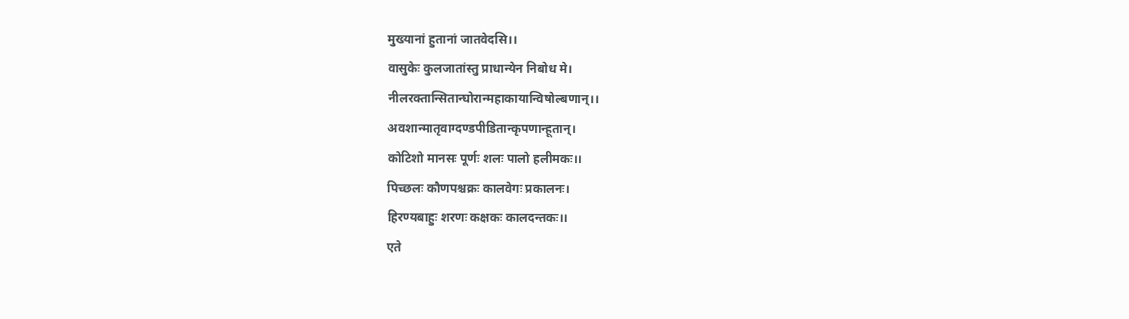मुख्यानां हुतानां जातवेदसि।।
वासुकेः कुलजातांस्तु प्राधान्येन निबोध मे।
नीलरक्तान्सितान्घोरान्महाकायान्विषोल्बणान्।।
अवशान्मातृवाग्दण्डपीडितान्कृपणान्हूतान्।
कोटिशो मानसः पूर्णः शलः पालो हलीमकः।।
पिच्छलः कौणपश्चक्रः कालवेगः प्रकालनः।
हिरण्यबाहुः शरणः कक्षकः कालदन्तकः।।
एते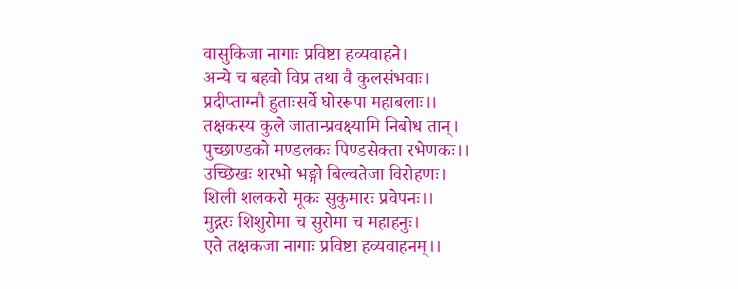वासुकिजा नागाः प्रविष्टा हव्यवाहने।
अन्ये च बहवो विप्र तथा वै कुलसंभवाः।
प्रदीप्ताग्नौ हुताःसर्वे घोररूपा महाबलाः।।
तक्षकस्य कुले जातान्प्रवक्ष्यामि निबोध तान्।
पुच्छाण्डको मण्डलकः पिण्डसेक्ता रभेणकः।।
उच्छिखः शरभो भङ्गो बिल्वतेजा विरोहणः।
शिली शलकरो मूकः सुकुमारः प्रवेपनः।।
मुद्गरः शिशुरोमा च सुरोमा च महाहनुः।
एते तक्षकजा नागाः प्रविष्टा हव्यवाहनम्।।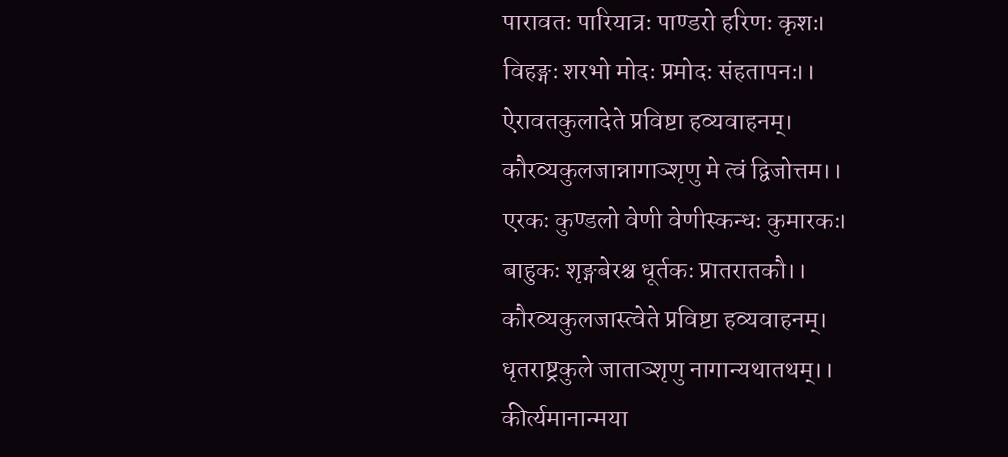पारावतः पारियात्रः पाण्डरो हरिणः कृशः।
विहङ्गः शरभो मोदः प्रमोदः संहतापनः।।
ऐरावतकुलादेते प्रविष्टा हव्यवाहनम्।
कौरव्यकुलजान्नागाञ्शृणु मे त्वं द्विजोत्तम।।
एरकः कुण्डलो वेणी वेणीस्कन्धः कुमारकः।
बाहुकः शृङ्गबेरश्च धूर्तकः प्रातरातकौ।।
कौरव्यकुलजास्त्वेते प्रविष्टा हव्यवाहनम्।
धृतराष्ट्रकुले जाताञ्शृणु नागान्यथातथम्।।
कीर्त्यमानान्मया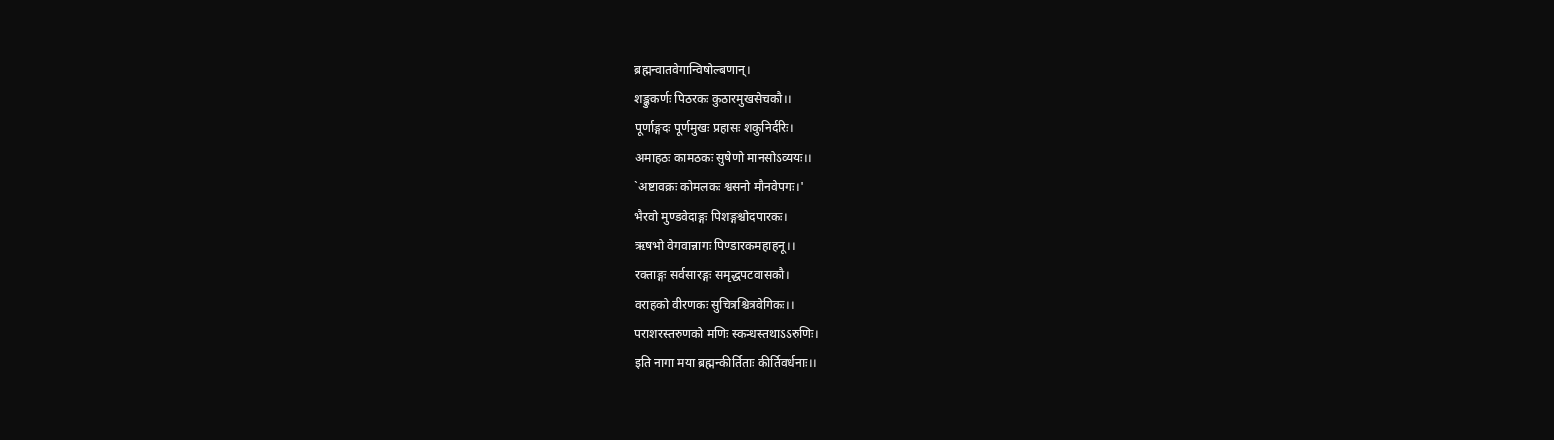ब्रह्मन्वातवेगान्विषोल्बणान्।
शङ्कुकर्णः पिठरकः कुठारमुखसेचकौ।।
पूर्णाङ्गदः पूर्णमुखः प्रहासः शकुनिर्दरिः।
अमाहठः कामठकः सुषेणो मानसोऽव्ययः।।
`अष्टावक्रः कोमलकः श्वसनो मौनवेपगः।'
भैरवो मुण्डवेदाङ्गः पिशङ्गश्चोदपारकः।
ऋषभो वेगवान्नागः पिण्डारकमहाहनू।।
रक्ताङ्गः सर्वसारङ्गः समृद्धपटवासकौ।
वराहको वीरणकः सुचित्रश्चित्रवेगिकः।।
पराशरस्तरुणको मणिः स्कन्धस्तथाऽऽरुणिः।
इति नागा मया ब्रह्मन्कीर्तिताः कीर्तिवर्धनाः।।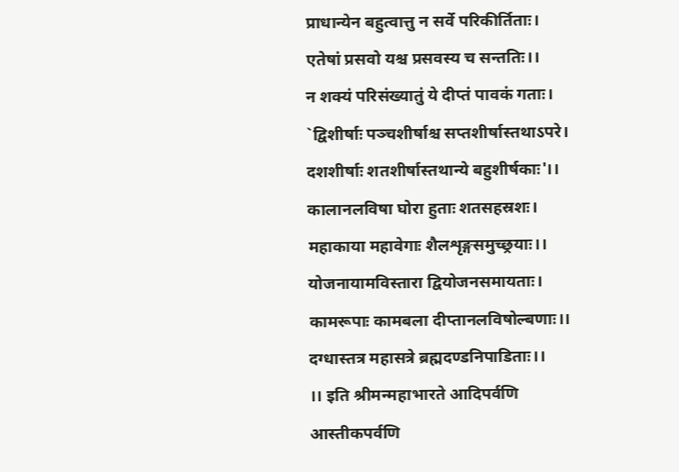प्राधान्येन बहुत्वात्तु न सर्वे परिकीर्तिताः।
एतेषां प्रसवो यश्च प्रसवस्य च सन्ततिः।।
न शक्यं परिसंख्यातुं ये दीप्तं पावकं गताः।
`द्विशीर्षाः पञ्चशीर्षाश्च सप्तशीर्षास्तथाऽपरे।
दशशीर्षाः शतशीर्षास्तथान्ये बहुशीर्षकाः'।।
कालानलविषा घोरा हुताः शतसहस्रशः।
महाकाया महावेगाः शैलशृङ्गसमुच्छ्रयाः।।
योजनायामविस्तारा द्वियोजनसमायताः।
कामरूपाः कामबला दीप्तानलविषोल्बणाः।।
दग्धास्तत्र महासत्रे ब्रह्मदण्डनिपाडिताः।।
।। इति श्रीमन्महाभारते आदिपर्वणि
आस्तीकपर्वणि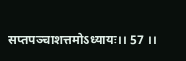सप्तपञ्चाशत्तमोऽध्यायः।। 57 ।।